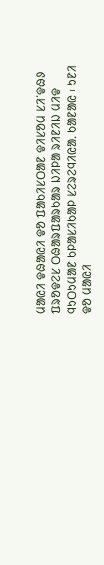ᱢᱟᱭᱤ ᱫᱷᱟᱭᱤ ᱫᱚ ᱯᱟᱠᱤᱥᱛᱟᱱ ᱫᱤᱥᱚᱢ ᱥᱤᱸᱫᱷᱽ ᱯᱨᱚᱫᱮᱥ ᱛᱷᱟᱨᱯᱟᱨᱠᱟᱨ ᱡᱤᱞᱟ ᱨᱤᱱᱤᱡ ᱢᱤᱫ ᱧᱩᱛᱩᱢᱟᱱ ᱠᱞᱟᱥᱤᱠᱟᱞ ᱥᱮᱨᱮᱧᱤᱭᱟᱹ ᱠᱟᱱᱟᱭ ᱾ ᱩᱱᱤ ᱫᱚ ᱢᱟᱭᱤ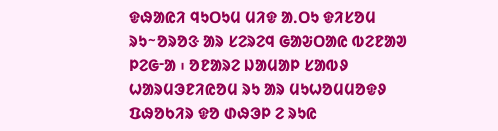ᱫᱷᱟᱭᱤ ᱧᱩᱛᱩᱢ ᱢᱤᱫ ᱟᱹᱛᱩ ᱫᱤᱥᱚᱢ ᱨᱩᱻᱚᱨᱚᱝ ᱟᱨ ᱥᱮᱨᱮᱧ ᱜᱟᱶᱛᱟᱭ ᱵᱮᱱᱟᱣ ᱞᱮᱜᱼᱟ ᱾ ᱚᱱᱟᱨᱮ ᱡᱟᱢᱟᱞ ᱥᱟᱵᱽ ᱦᱟᱨᱢᱳᱱᱤᱭᱚᱢ ᱨᱩ ᱟᱨ ᱢᱩᱦᱚᱢᱢᱚᱫᱽ ᱯᱷᱚᱠᱤᱨ ᱫᱚ ᱰᱷᱳᱞ ᱮ ᱨᱩᱭ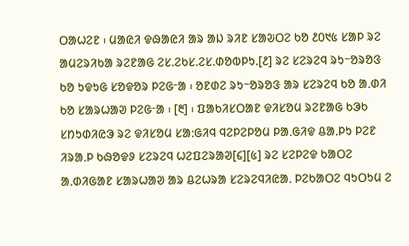ᱛᱟᱦᱮᱱ ᱾ ᱢᱟᱭᱤ ᱫᱷᱟᱭᱤ ᱟᱨ ᱟᱡ ᱨᱤᱱ ᱥᱟᱶᱛᱮ ᱠᱚ ᱒᱐᱑᱕ ᱥᱟᱞ ᱨᱮ ᱟᱢᱮᱨᱤᱠᱟ ᱨᱮᱱᱟᱜ ᱮᱥ.ᱮᱠᱥ.ᱮᱥ.ᱰᱚᱵᱞᱩ.[᱒] ᱨᱮ ᱥᱮᱨᱮᱧ ᱨᱩᱻᱚᱨᱚᱝ ᱠᱚ ᱩᱫᱩᱜ ᱥᱚᱫᱚᱨ ᱞᱮᱜᱼᱟ ᱾ ᱚᱱᱰᱮ ᱨᱩᱻᱚᱨᱚᱝ ᱟᱨ ᱥᱮᱨᱮᱧ ᱠᱚ ᱟᱹᱰᱤ ᱠᱚ ᱥᱟᱨᱦᱟᱣ ᱞᱮᱜᱼᱟ ᱾ [᱓] ᱾ ᱯᱟᱠᱤᱥᱛᱟᱱ ᱫᱤᱥᱚᱢ ᱨᱮᱱᱟᱜ ᱠᱳᱠ ᱥᱴᱩᱰᱤᱭᱳ ᱨᱮ ᱫᱤᱥᱚᱢ ᱥᱟᱺᱜᱤᱧ ᱧᱮᱞᱮᱞᱚᱢ ᱞᱟᱹᱜᱤᱫ ᱪᱟᱹᱞᱩ ᱞᱮᱱ ᱤᱨᱟᱹᱞ ᱠᱷᱚᱫᱽ ᱥᱮᱨᱮᱧ ᱦᱮᱯᱮᱨᱟᱣ[᱔][᱕] ᱨᱮ ᱥᱮᱞᱮᱫ ᱠᱟᱛᱮ ᱟᱹᱰᱤᱜᱟᱱ ᱥᱟᱨᱦᱟᱣ ᱟᱨ ᱪᱮᱦᱨᱟ ᱥᱮᱨᱮᱧᱤᱭᱟᱹ ᱞᱮᱠᱟᱛᱮ ᱧᱩᱛᱩᱢ ᱮ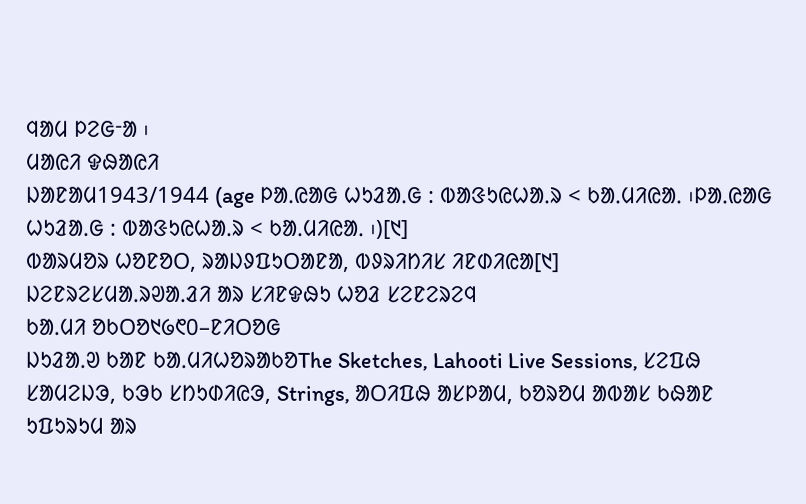ᱧᱟᱢ ᱞᱮᱜᱼᱟ ᱾
ᱢᱟᱭᱤ ᱫᱷᱟᱭᱤ
ᱡᱟᱱᱟᱢ1943/1944 (age ᱞᱟᱹᱭᱟᱜ ᱦᱩᱲᱟᱹᱜ : ᱵᱟᱝᱩᱭᱦᱟᱹᱨ < ᱠᱟᱹᱢᱤᱭᱟᱹ ᱾ᱞᱟᱹᱭᱟᱜ ᱦᱩᱲᱟᱹᱜ : ᱵᱟᱝᱩᱭᱦᱟᱹᱨ < ᱠᱟᱹᱢᱤᱭᱟᱹ ᱾)[᱑]
ᱵᱟᱨᱢᱚᱨ ᱦᱚᱱᱚᱛ, ᱨᱟᱡᱽᱯᱩᱛᱟᱱᱟ, ᱵᱽᱨᱤᱴᱤᱥ ᱤᱱᱰᱤᱭᱟ[᱑]
ᱡᱮᱱᱨᱮᱥᱢᱟᱹᱨᱣᱟᱹᱲᱤ ᱟᱨ ᱥᱤᱱᱫᱷᱩ ᱦᱚᱲ ᱥᱮᱱᱮᱨᱮᱧ
ᱠᱟᱹᱢᱤ ᱚᱠᱛᱚ᱑᱙᱖᱐–ᱱᱤᱛᱚᱜ
ᱡᱩᱲᱟᱹᱣ ᱠᱟᱱ ᱠᱟᱹᱢᱤᱦᱚᱨᱟᱠᱚThe Sketches, Lahooti Live Sessions, ᱥᱮᱯᱷ ᱥᱟᱢᱮᱡᱳ, ᱠᱳᱠ ᱥᱴᱩᱰᱤᱭᱳ, Strings, ᱟᱛᱤᱯᱷ ᱟᱥᱞᱟᱢ, ᱠᱚᱨᱚᱢ ᱟᱵᱟᱥ ᱠᱷᱟᱱ
ᱩᱯᱩᱨᱩᱢ ᱟᱨ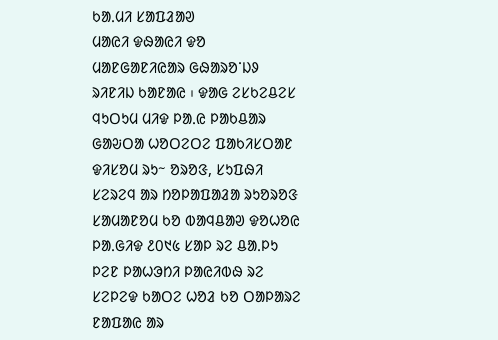ᱠᱟᱹᱢᱤ ᱥᱟᱯᱲᱟᱣ
ᱢᱟᱭᱤ ᱫᱷᱟᱭᱤ ᱫᱚ ᱢᱟᱱᱜᱟᱱᱤᱭᱟᱨ ᱜᱷᱟᱨᱚᱸᱡᱽ ᱨᱤᱱᱤᱡ ᱠᱟᱱᱟᱭ ᱾ ᱫᱟᱜ ᱮᱥᱠᱮᱪᱮᱥ ᱧᱩᱛᱩᱢ ᱢᱤᱫ ᱞᱟᱹᱭ ᱞᱟᱠᱪᱟᱨ ᱜᱟᱶᱛᱟ ᱦᱚᱛᱮᱛᱮ ᱯᱟᱠᱤᱥᱛᱟᱱ ᱫᱤᱥᱚᱢ ᱨᱩᱻ ᱚᱨᱚᱝ, ᱥᱩᱯᱷᱤ ᱥᱮᱨᱮᱧ ᱟᱨ ᱴᱚᱞᱟᱯᱟᱲᱟ ᱨᱩᱚᱨᱚᱝ ᱥᱟᱢᱟᱱᱚᱢ ᱠᱚ ᱵᱟᱧᱪᱟᱣ ᱫᱚᱦᱚᱭ ᱞᱟᱹᱜᱤᱫ ᱒᱐᱑᱕ ᱥᱟᱞ ᱨᱮ ᱪᱟᱹᱞᱩ ᱞᱮᱱ ᱞᱟᱦᱳᱴᱤ ᱞᱟᱭᱤᱵᱷ ᱨᱮ ᱥᱮᱞᱮᱫ ᱠᱟᱛᱮ ᱦᱚᱲ ᱠᱚ ᱛᱟᱞᱟᱨᱮ ᱱᱟᱯᱟᱭ ᱟᱨ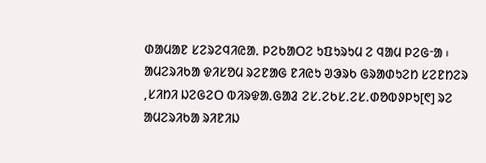ᱰᱟᱢᱟᱱ ᱥᱮᱨᱮᱧᱤᱭᱟᱹ ᱞᱮᱠᱟᱛᱮ ᱩᱯᱩᱨᱩᱢ ᱮ ᱧᱟᱢ ᱞᱮᱜᱼᱟ ᱾ ᱟᱢᱮᱨᱤᱠᱟ ᱫᱤᱥᱚᱢ ᱨᱮᱱᱟᱜ ᱱᱤᱭᱩ ᱣᱳᱨᱠ ᱜᱨᱟᱰᱩᱮᱴ ᱥᱮᱱᱴᱮᱨ ,ᱥᱤᱴᱤ ᱡᱮᱜᱮᱛ ᱵᱤᱨᱫᱟᱹᱜᱟᱲ ᱮᱥ.ᱮᱠᱥ.ᱮᱥ.ᱰᱚᱵᱽᱞᱩ[᱖] ᱨᱮ ᱟᱢᱮᱨᱤᱠᱟ ᱨᱤᱱᱤᱡ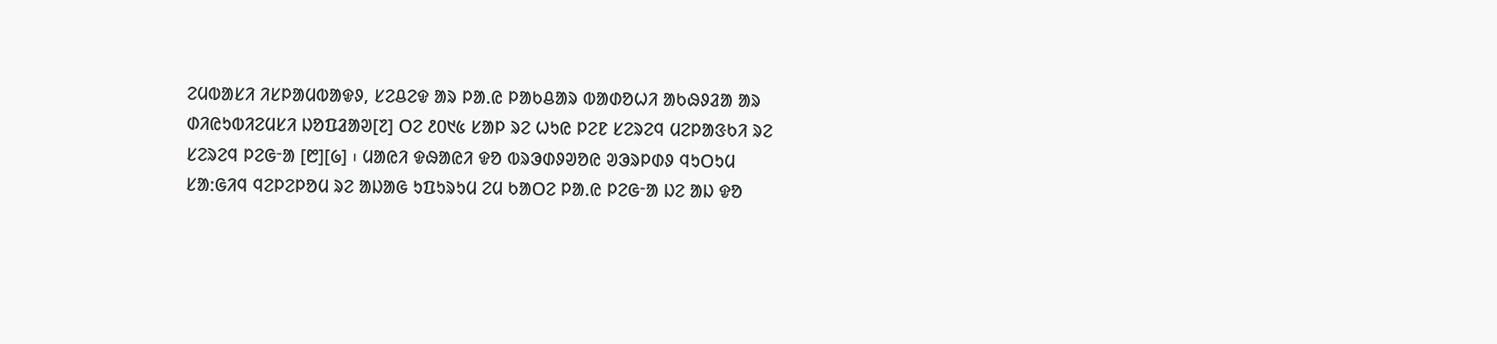ᱮᱢᱵᱟᱥᱤ ᱤᱥᱞᱟᱢᱵᱟᱫᱽ, ᱥᱮᱪᱮᱫ ᱟᱨ ᱞᱟᱹᱭ ᱞᱟᱠᱪᱟᱨ ᱵᱟᱰᱚᱦᱤ ᱟᱠᱷᱽᱲᱟ ᱟᱨ ᱰᱤᱭᱩᱵᱤᱮᱢᱥᱤ ᱡᱚᱯᱲᱟᱣ[᱗] ᱛᱮ ᱒᱐᱑᱕ ᱥᱟᱞ ᱨᱮ ᱦᱩᱭ ᱞᱮᱱ ᱥᱮᱨᱮᱧ ᱢᱮᱞᱟᱝᱠᱤ ᱨᱮ ᱥᱮᱨᱮᱧ ᱞᱮᱜᱼᱟ [᱘][᱙] ᱾ ᱢᱟᱭᱤ ᱫᱷᱟᱭᱤ ᱫᱚ ᱵᱨᱳᱰᱽᱣᱚᱭ ᱣᱳᱨᱞᱰᱽ ᱧᱩᱛᱩᱢ ᱥᱟᱺᱜᱤᱧ ᱧᱮᱞᱮᱞᱚᱢ ᱨᱮ ᱟᱡᱟᱜ ᱩᱯᱩᱨᱩᱢ ᱮᱢ ᱠᱟᱛᱮ ᱞᱟᱹᱭ ᱞᱮᱜᱼᱟ ᱡᱮ ᱟᱡ ᱫᱚ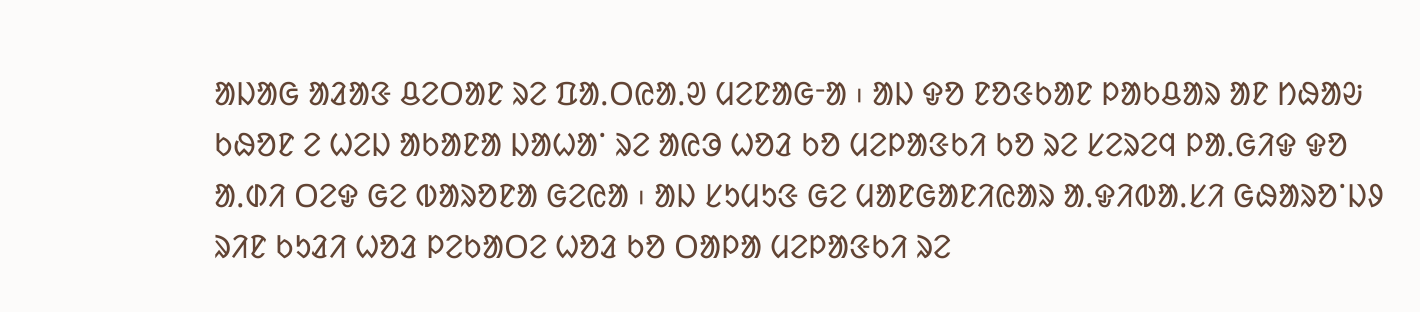ᱟᱡᱟᱜ ᱟᱲᱟᱝ ᱪᱮᱛᱟᱱ ᱨᱮ ᱯᱟᱹᱛᱭᱟᱹᱣ ᱢᱮᱱᱟᱜᱼᱟ ᱾ ᱟᱡ ᱫᱚ ᱱᱚᱝᱠᱟᱱ ᱞᱟᱠᱪᱟᱨ ᱟᱱ ᱴᱷᱟᱶ ᱠᱷᱚᱱ ᱮ ᱦᱮᱡ ᱟᱠᱟᱱᱟ ᱡᱟᱦᱟᱸ ᱨᱮ ᱟᱭᱳ ᱦᱚᱲ ᱠᱚ ᱢᱮᱞᱟᱝᱠᱤ ᱠᱚ ᱨᱮ ᱥᱮᱨᱮᱧ ᱞᱟᱹᱜᱤᱫ ᱫᱚ ᱟᱹᱰᱤ ᱛᱮᱫ ᱜᱮ ᱵᱟᱨᱚᱱᱟ ᱜᱮᱭᱟ ᱾ ᱟᱡ ᱥᱩᱢᱩᱝ ᱜᱮ ᱢᱟᱱᱜᱟᱱᱤᱭᱟᱨ ᱟᱹᱫᱤᱵᱟᱹᱥᱤ ᱜᱷᱟᱨᱚᱸᱡᱽ ᱨᱤᱱ ᱠᱩᱲᱤ ᱦᱚᱲ ᱞᱮᱠᱟᱛᱮ ᱦᱚᱲ ᱠᱚ ᱛᱟᱞᱟ ᱢᱮᱞᱟᱝᱠᱤ ᱨᱮ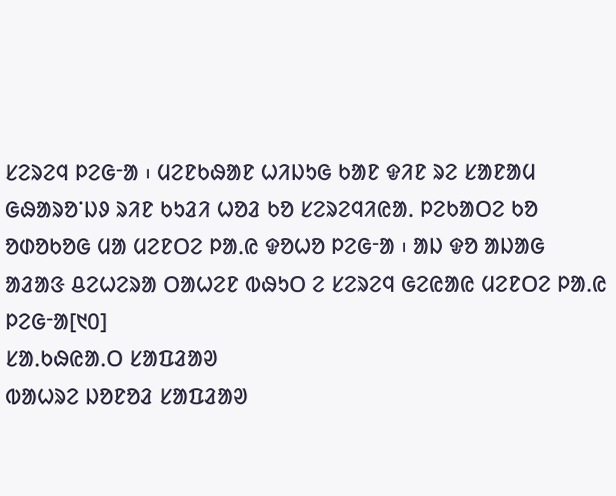ᱥᱮᱨᱮᱧ ᱞᱮᱜᱼᱟ ᱾ ᱢᱮᱱᱠᱷᱟᱱ ᱦᱤᱡᱩᱜ ᱠᱟᱱ ᱫᱤᱱ ᱨᱮ ᱥᱟᱱᱟᱢ ᱜᱷᱟᱨᱚᱸᱡᱽ ᱨᱤᱱ ᱠᱩᱲᱤ ᱦᱚᱲ ᱠᱚ ᱥᱮᱨᱮᱧᱤᱭᱟᱹ ᱞᱮᱠᱟᱛᱮ ᱠᱚ ᱚᱰᱚᱠᱚᱜ ᱢᱟ ᱢᱮᱱᱛᱮ ᱞᱟᱹᱭ ᱫᱚᱦᱚ ᱞᱮᱜᱼᱟ ᱾ ᱟᱡ ᱫᱚ ᱟᱡᱟᱜ ᱟᱲᱟᱝ ᱪᱮᱦᱮᱨᱟ ᱛᱟᱦᱮᱱ ᱵᱷᱩᱛ ᱮ ᱥᱮᱨᱮᱧ ᱜᱮᱭᱟᱭ ᱢᱮᱱᱛᱮ ᱞᱟᱹᱭ ᱞᱮᱜᱼᱟ[᱑᱐]
ᱥᱟᱹᱠᱷᱭᱟᱹᱛ ᱥᱟᱯᱲᱟᱣ
ᱵᱟᱦᱨᱮ ᱡᱚᱱᱚᱲ ᱥᱟᱯᱲᱟᱣ